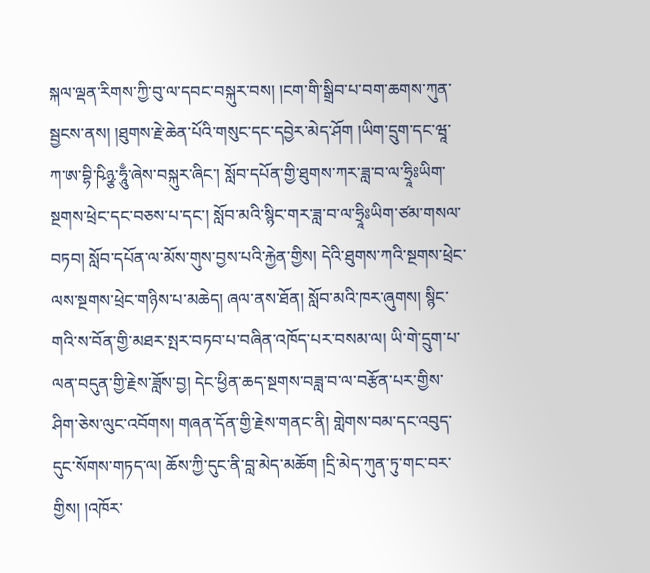སྐལ་ལྡན་རིགས་ཀྱི་བུ་ལ་དབང་བསྐུར་བས། །ངག་གི་སྒྲིབ་པ་བག་ཆགས་ཀུན་སྦྱངས་ནས། །ཐུགས་རྗེ་ཆེན་པོའི་གསུང་དང་དབྱེར་མེད་ཤོག །ཡིག་དྲུག་དང་ཝཱ་ཀ་ཨ་བྷི་ཥིཉྩ་ཧཱུྃ་ཞེས་བསྐུར་ཞིང་། སློབ་དཔོན་གྱི་ཐུགས་ཀར་ཟླ་བ་ལ་ཧྲཱིཿཡིག་སྔགས་ཕྲེང་དང་བཅས་པ་དང་། སློབ་མའི་སྙིང་གར་ཟླ་བ་ལ་ཧྲཱིཿཡིག་ཙམ་གསལ་བཏབ། སློབ་དཔོན་ལ་མོས་གུས་བྱས་པའི་རྐྱེན་གྱིས། དེའི་ཐུགས་ཀའི་སྔགས་ཕྲེང་ལས་སྔགས་ཕྲེང་གཉིས་པ་མཆེད། ཞལ་ནས་ཐོན། སློབ་མའི་ཁར་ཞུགས། སྙིང་གའི་ས་བོན་གྱི་མཐར་སྤར་བཏབ་པ་བཞིན་འཁོད་པར་བསམ་ལ། ཡི་གེ་དྲུག་པ་ལན་བདུན་གྱི་རྗེས་ཟློས་བྱ། དེང་ཕྱིན་ཆད་སྔགས་བཟླ་བ་ལ་བརྩོན་པར་གྱིས་ཤིག་ཅེས་ལུང་འབོགས། གཞན་དོན་གྱི་རྗེས་གནང་ནི། གླེགས་བམ་དང་འབུད་དུང་སོགས་གཏད་ལ། ཆོས་ཀྱི་དུང་ནི་བླ་མེད་མཆོག །དྲི་མེད་ཀུན་ཏུ་གང་བར་གྱིས། །འཁོར་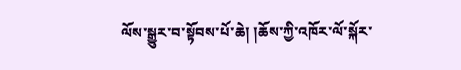ལོས་སྒྱུར་བ་སྟོབས་པོ་ཆེ། །ཆོས་ཀྱི་འཁོར་ལོ་སྐོར་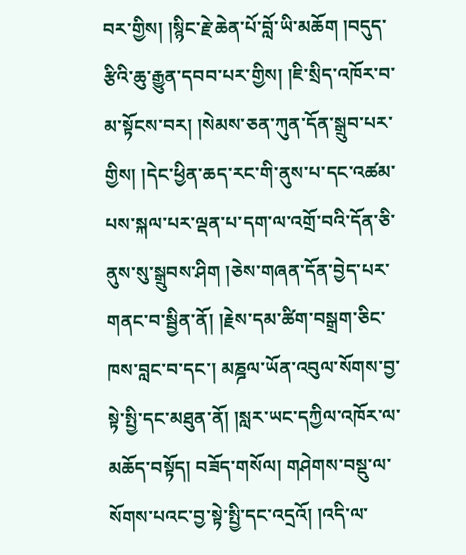བར་གྱིས། །སྙིང་རྗེ་ཆེན་པོ་བློ་ཡི་མཆོག །བདུད་རྩིའི་ཆུ་རྒྱུན་དབབ་པར་གྱིས། །ཇི་སྲིད་འཁོར་བ་མ་སྟོངས་བར། །སེམས་ཅན་ཀུན་དོན་སྒྲུབ་པར་གྱིས། །དེང་ཕྱིན་ཆད་རང་གི་ནུས་པ་དང་འཚམ་པས་སྐལ་པར་ལྡན་པ་དག་ལ་འགྲོ་བའི་དོན་ཅི་ནུས་སུ་སྒྲུབས་ཤིག །ཅེས་གཞན་དོན་བྱེད་པར་གནང་བ་སྦྱིན་ནོ། །རྗེས་དམ་ཚིག་བསྒྲག་ཅིང་ཁས་བླང་བ་དང་། མཎྜལ་ཡོན་འབུལ་སོགས་བྱ་སྟེ་སྤྱི་དང་མཐུན་ནོ། །སླར་ཡང་དཀྱིལ་འཁོར་ལ་མཆོད་བསྟོད། བཟོད་གསོལ། གཤེགས་བསྡུ་ལ་སོགས་པའང་བྱ་སྟེ་སྤྱི་དང་འདྲའོ། །འདི་ལ་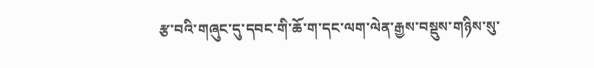རྩ་བའི་གཞུང་དུ་དབང་གི་ཆོ་ག་དང་ལག་ལེན་རྒྱས་བསྡུས་གཉིས་སུ་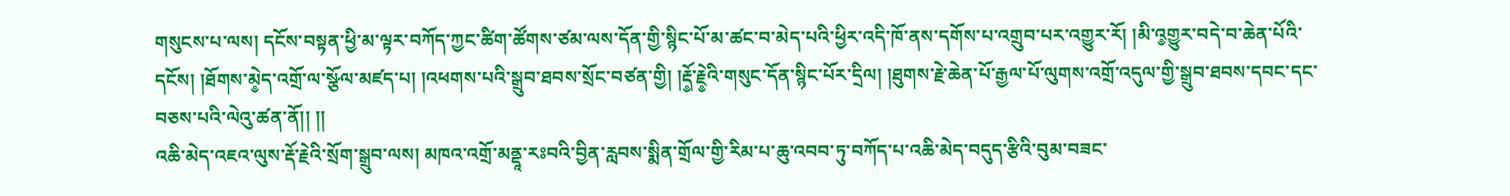གསུངས་པ་ལས། དངོས་བསྟན་ཕྱི་མ་ལྟར་བཀོད་ཀྱང་ཚིག་ཚོགས་ཙམ་ལས་དོན་གྱི་སྙིང་པོ་མ་ཚང་བ་མེད་པའི་ཕྱིར་འདི་ཁོ་ནས་དགོས་པ་འགྲུབ་པར་འགྱུར་རོ། །མི་འ༵གྱུར་བདེ་བ་ཆེན་པོའི་དངོས། །ཐོགས་མེ༵ད་འགྲོ་ལ་སྩོལ་མཛད་པ། །འཕགས་པའི་སྒྲུབ་ཐབས་སྲོང་བཙན་གྱི། །རྡོ༵་རྗེ༵འི་གསུང་དོན་སྙིང་པོར་དྲིལ། །ཐུགས་རྗེ་ཆེན་པོ་རྒྱལ་པོ་ལུགས་འགྲོ་འདུལ་གྱི་སྒྲུབ་ཐབས་དབང་དང་བཅས་པའི་ལེའུ་ཚན་ནོ།། །།
འཆི་མེད་འཇའ་ལུས་རྡོ་རྗེའི་སྲོག་སྒྲུབ་ལས། མཁའ་འགྲོ་མནྡཱ་རཿབའི་བྱིན་རླབས་སྨིན་གྲོལ་གྱི་རིམ་པ་ཆུ་འབབ་ཏུ་བཀོད་པ་འཆི་མེད་བདུད་རྩིའི་བུམ་བཟང་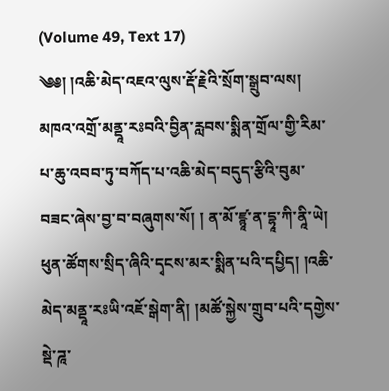(Volume 49, Text 17)
༄༅། །འཆི་མེད་འཇའ་ལུས་རྡོ་རྗེའི་སྲོག་སྒྲུབ་ལས། མཁའ་འགྲོ་མནྡཱ་རཿབའི་བྱིན་རླབས་སྨིན་གྲོལ་གྱི་རིམ་པ་ཆུ་འབབ་ཏུ་བཀོད་པ་འཆི་མེད་བདུད་རྩིའི་བུམ་བཟང་ཞེས་བྱ་བ་བཞུགས་སོ། ། ན་མོ་ཛྙཱ་ན་དྷཱ་ཀི་ནཱི་ཡེ། ཕུན་ཚོགས་སྲིད་ཞིའི་དྭངས་མར་སྨིན་པའི་དཔྱིད། །འཆི་མེད་མནྡཱ་རཿཡི་འཇོ་སྒེག་ནི། །མཚོ་སྐྱེས་གྲུབ་པའི་དགྱེས་སྡེ་ཌཱ་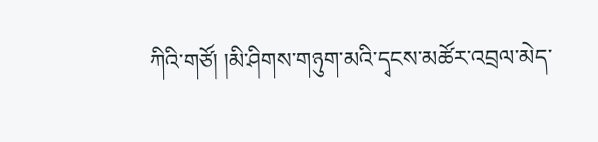ཀིའི་གཙོ། །མི་ཤིགས་གཉུག་མའི་དྭངས་མཚོར་འབྲལ་མེད་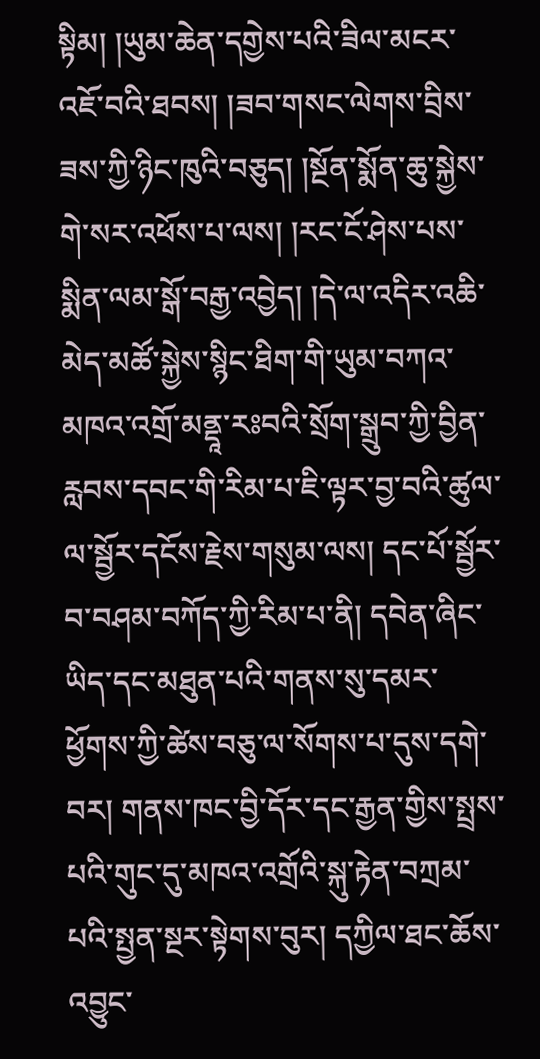སྟིམ། །ཡུམ་ཆེན་དགྱེས་པའི་ཟིལ་མངར་འཇོ་བའི་ཐབས། །ཟབ་གསང་ལེགས་བྲིས་ཟས་ཀྱི་ཉིང་ཁུའི་བཅུད། །སྔོན་སྨོན་ཆུ་སྐྱེས་གེ་སར་འཕོས་པ་ལས། །རང་ངོ་ཤེས་པས་སྨིན་ལམ་སྒོ་བརྒྱ་འབྱེད། །དེ་ལ་འདིར་འཆི་མེད་མཚོ་སྐྱེས་སྙིང་ཐིག་གི་ཡུམ་བཀའ་མཁའ་འགྲོ་མནྡཱ་རཿབའི་སྲོག་སྒྲུབ་ཀྱི་བྱིན་རླབས་དབང་གི་རིམ་པ་ཇི་ལྟར་བྱ་བའི་ཚུལ་ལ་སྦྱོར་དངོས་རྗེས་གསུམ་ལས། དང་པོ་སྦྱོར་བ་བཤམ་བཀོད་ཀྱི་རིམ་པ་ནི། དབེན་ཞིང་ཡིད་དང་མཐུན་པའི་གནས་སུ་དམར་ཕྱོགས་ཀྱི་ཚེས་བཅུ་ལ་སོགས་པ་དུས་དགེ་བར། གནས་ཁང་བྱི་དོར་དང་རྒྱན་གྱིས་སྤྲས་པའི་གུང་དུ་མཁའ་འགྲོའི་སྐུ་རྟེན་བཀྲམ་པའི་སྤྱན་སྔར་སྟེགས་བུར། དཀྱིལ་ཐང་ཆོས་འབྱུང་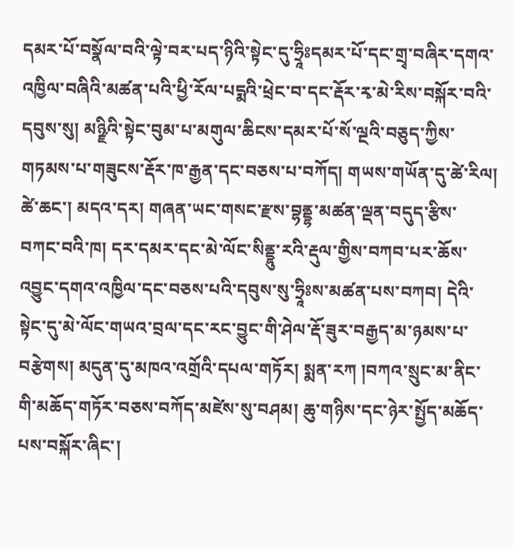དམར་པོ་བསྣོལ་བའི་ལྟེ་བར་པད་ཉིའི་སྟེང་དུ་ཧྲཱིཿདམར་པོ་དང་གྲྭ་བཞིར་དགའ་འཁྱིལ་བཞིའི་མཚན་པའི་ཕྱི་རོལ་པདྨའི་ཕྲེང་བ་དང་རྡོར་རྭ་མེ་རིས་བསྐོར་བའི་དབུས་སུ། མཉྫིའི་སྟེང་བུམ་པ་མགུལ་ཆིངས་དམར་པོ་སོ་ལྔའི་བཅུད་ཀྱིས་གཏམས་པ་གཟུངས་རྡོར་ཁ་རྒྱན་དང་བཅས་པ་བཀོད། གཡས་གཡོན་དུ་ཚེ་རིལ། ཚེ་ཆང་། མདའ་དར། གཞན་ཡང་གསང་རྫས་བྷནྡྷ་མཚན་ལྡན་བདུད་རྩིས་བཀང་བའི་ཁ། དར་དམར་དང་མེ་ལོང་སིནྡྷུ་རའི་རྡུལ་གྱིས་བཀབ་པར་ཆོས་འབྱུང་དགའ་འཁྱིལ་དང་བཅས་པའི་དབུས་སུ་ཧྲཱིཿས་མཚན་པས་བཀབ། དེའི་སྟེང་དུ་མེ་ལོང་གཡའ་བྲལ་དང་རང་བྱུང་གི་ཤེལ་རྡོ་ཟུར་བརྒྱད་མ་ཉམས་པ་བརྩེགས། མདུན་དུ་མཁའ་འགྲོའི་དཔལ་གཏོར། སྨན་རཀ །བཀའ་སྲུང་མ་ནིང་གི་མཆོད་གཏོར་བཅས་བཀོད་མཛེས་སུ་བཤམ། ཆུ་གཉིས་དང་ཉེར་སྤྱོད་མཆོད་པས་བསྐོར་ཞིང་།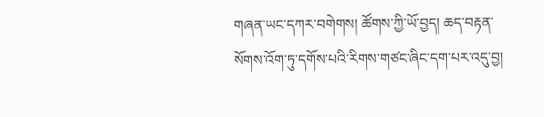གཞན་ཡང་དཀར་བགེགས། ཚོགས་ཀྱི་ཡོ་བྱད། ཆད་བརྟན་སོགས་འོག་ཏུ་དགོས་པའི་རིགས་གཙང་ཞིང་དག་པར་འདུ་བྱ།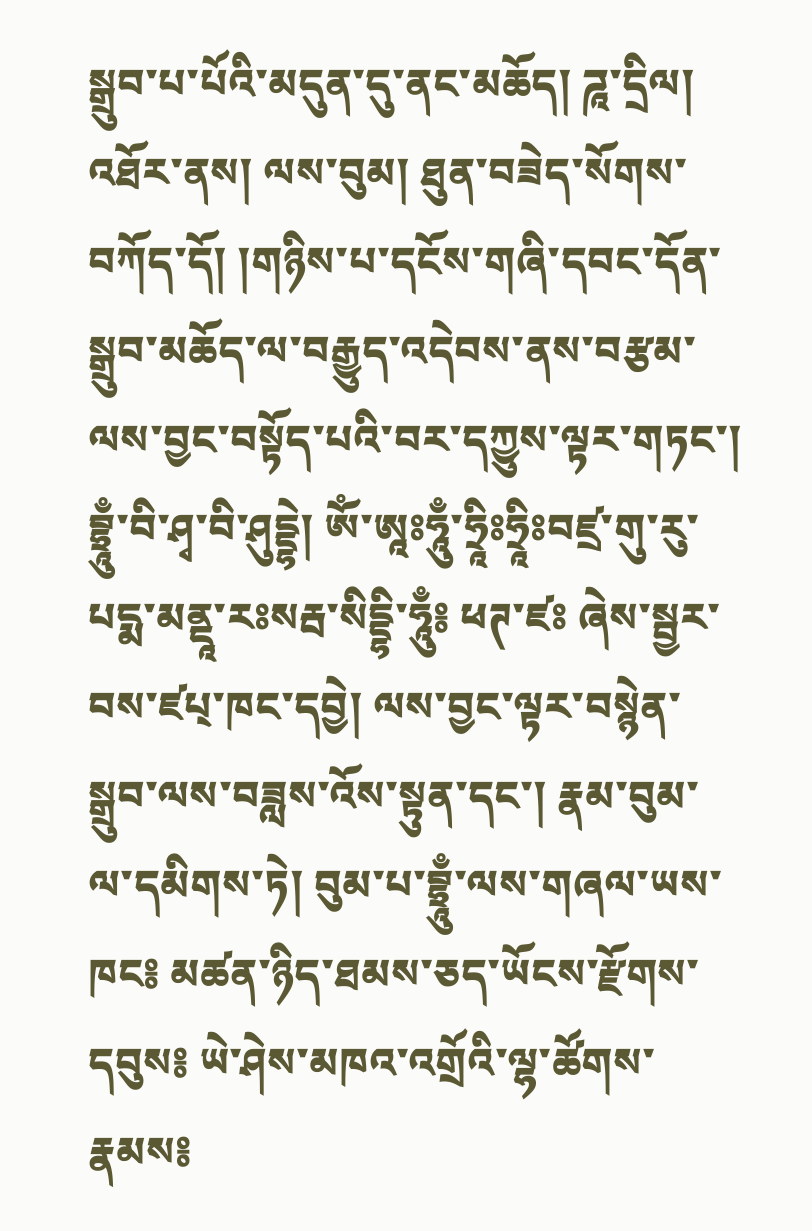སྒྲུབ་པ་པོའི་མདུན་དུ་ནང་མཆོད། ཌཱ་དྲིལ། འཐོར་ནས། ལས་བུམ། ཐུན་བཟེད་སོགས་བཀོད་དོ། །གཉིས་པ་དངོས་གཞི་དབང་དོན་སྒྲུབ་མཆོད་ལ་བརྒྱུད་འདེབས་ནས་བརྩམ་ལས་བྱང་བསྟོད་པའི་བར་དཀྱུས་ལྟར་གཏང་། བྷྲཱུྃ་བི་ཤྭ་བི་ཤུདྡྷེ། ཨོཾ་ཨཱཿཧཱུྃ་ཧྲཱིཿཧྲཱིཿབཛྲ་གུ་རུ་པདྨ་མནྡཱ་རཿསརྦ་སིདྡྷི་ཧཱུྃ༔ ཕཊ་ཛཿ ཞེས་སྦྱར་བས་ཛཔ྄་ཁང་དབྱེ། ལས་བྱང་ལྟར་བསྙེན་སྒྲུབ་ལས་བཟླས་འོས་སྟུན་དང་། རྣམ་བུམ་ལ་དམིགས་ཏེ། བུམ་པ་བྷྲཱུྃ་ལས་གཞལ་ཡས་ཁང༔ མཚན་ཉིད་ཐམས་ཅད་ཡོངས་རྫོགས་དབུས༔ ཡེ་ཤེས་མཁའ་འགྲོའི་ལྷ་ཚོགས་རྣམས༔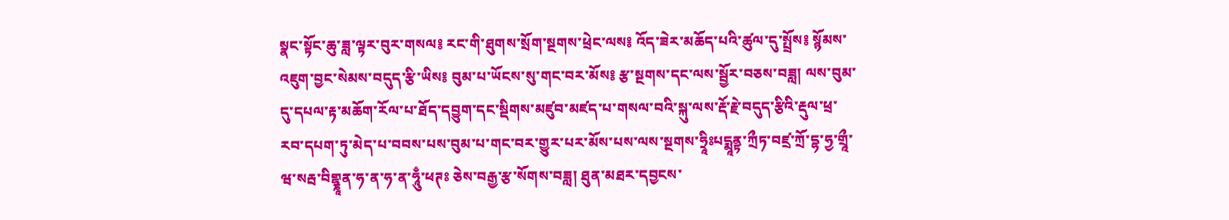སྣང་སྟོང་ཆུ་ཟླ་ལྟར་བུར་གསལ༔ རང་གི་ཐུགས་སྲོག་སྔགས་ཕྲེང་ལས༔ འོད་ཟེར་མཆོད་པའི་ཚུལ་དུ་སྤྲོས༔ སྙོམས་འཇུག་བྱང་སེམས་བདུད་རྩི་ཡིས༔ བུམ་པ་ཡོངས་སུ་གང་བར་མོས༔ རྩ་སྔགས་དང་ལས་སྦྱོར་བཅས་བཟླ། ལས་བུམ་དུ་དཔལ་རྟ་མཆོག་རོལ་པ་ཐོད་དབྱུག་དང་སྡིགས་མཛུབ་མཛད་པ་གསལ་བའི་སྐུ་ལས་རྡོ་རྗེ་བདུད་རྩིའི་རྡུལ་ཕྲ་རབ་དཔག་ཏུ་མེད་པ་བབས་པས་བུམ་པ་གང་བར་གྱུར་པར་མོས་པས་ལས་སྔགས་ཧྲཱིཿཔདྨཱནྟ་ཀྲྀཏ་བཛྲ་ཀྲོ་དྷ་ཧྱ་གྲཱྀ་ཝ་སརྦ་བིགྷྣཱན་ཧ་ན་ཧ་ན་ཧཱུྃ་ཕཊཿ ཅེས་བརྒྱ་རྩ་སོགས་བཟླ། ཐུན་མཐར་དབྱངས་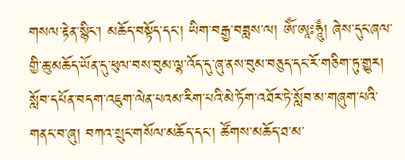གསལ་རྟེན་སྙིང་། མཆོད་བསྟོད་དང་། ཡིག་བརྒྱ་བཟླས་ལ། ཨོཾ་ཨཱཿཧཱུྃ། ཞེས་དུང་ཞལ་གྱི་ཆུ་མཆོད་ཡོན་དུ་ཕུལ་བས་བུམ་ལྷ་འོད་དུ་ཞུ་ནས་བུམ་བཅུད་དང་རོ་གཅིག་ཏུ་གྱུར། སློབ་དཔོན་བདག་འཇུག་ལེན་པའམ་རིག་པའི་མེ་ཏོག་འཐོར་ཏེ་སློབ་མ་གཞུག་པའི་གནང་བ་ཞུ། བཀའ་སྲུང་གསོལ་མཆོད་དང་། ཚོགས་མཆོད་ཐ་མ་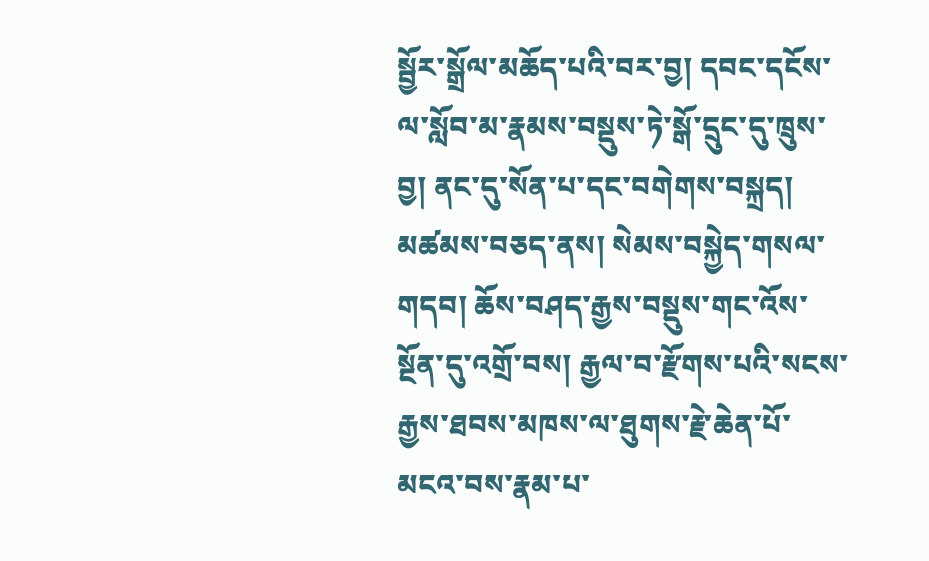སྦྱོར་སྒྲོལ་མཆོད་པའི་བར་བྱ། དབང་དངོས་ལ་སློབ་མ་རྣམས་བསྡུས་ཏེ་སྒོ་དྲུང་དུ་ཁྲུས་བྱ། ནང་དུ་སོན་པ་དང་བགེགས་བསྐྲད། མཚམས་བཅད་ནས། སེམས་བསྐྱེད་གསལ་གདབ། ཆོས་བཤད་རྒྱས་བསྡུས་གང་འོས་སྔོན་དུ་འགྲོ་བས། རྒྱལ་བ་རྫོགས་པའི་སངས་རྒྱས་ཐབས་མཁས་ལ་ཐུགས་རྗེ་ཆེན་པོ་མངའ་བས་རྣམ་པ་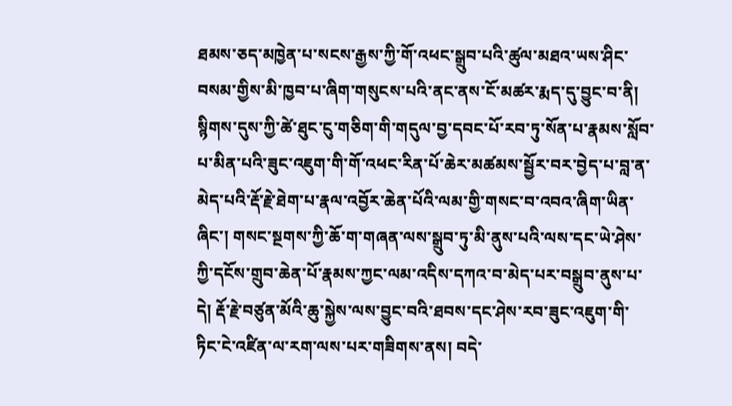ཐམས་ཅད་མཁྱེན་པ་སངས་རྒྱས་ཀྱི་གོ་འཕང་སྒྲུབ་པའི་ཚུལ་མཐའ་ཡས་ཤིང་བསམ་གྱིས་མི་ཁྱབ་པ་ཞིག་གསུངས་པའི་ནང་ནས་ངོ་མཚར་རྨད་དུ་བྱུང་བ་ནི། སྙིགས་དུས་ཀྱི་ཚེ་ཐུང་ངུ་གཅིག་གི་གདུལ་བྱ་དབང་པོ་རབ་ཏུ་སོན་པ་རྣམས་སློབ་པ་མིན་པའི་ཟུང་འཇུག་གི་གོ་འཕང་རིན་པོ་ཆེར་མཚམས་སྦྱོར་བར་བྱེད་པ་བླ་ན་མེད་པའི་རྡོ་རྗེ་ཐེག་པ་རྣལ་འབྱོར་ཆེན་པོའི་ལམ་གྱི་གསང་བ་འབའ་ཞིག་ཡིན་ཞིང་། གསང་སྔགས་ཀྱི་ཆོ་ག་གཞན་ལས་སྒྲུབ་ཏུ་མི་ནུས་པའི་ལས་དང་ཡེ་ཤེས་ཀྱི་དངོས་གྲུབ་ཆེན་པོ་རྣམས་ཀྱང་ལམ་འདིས་དཀའ་བ་མེད་པར་བསྒྲུབ་ནུས་པ་དེ། རྡོ་རྗེ་བཙུན་མོའི་ཆུ་སྐྱེས་ལས་བྱུང་བའི་ཐབས་དང་ཤེས་རབ་ཟུང་འཇུག་གི་ཏིང་ངེ་འཛིན་ལ་རག་ལས་པར་གཟིགས་ནས། བདེ་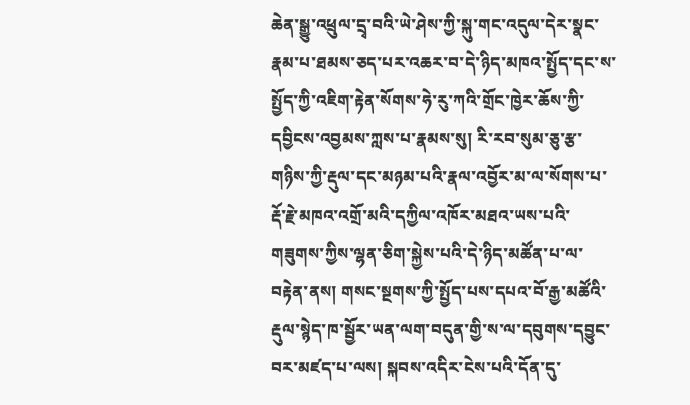ཆེན་སྒྱུ་འཕྲུལ་དྲྭ་བའི་ཡེ་ཤེས་ཀྱི་སྐུ་གང་འདུལ་དེར་སྣང་རྣམ་པ་ཐམས་ཅད་པར་འཆར་བ་དེ་ཉིད་མཁའ་སྤྱོད་དང་ས་སྤྱོད་ཀྱི་འཇིག་རྟེན་སོགས་ཧེ་རུ་ཀའི་གྲོང་ཁྱེར་ཆོས་ཀྱི་དབྱིངས་འབྱམས་ཀླས་པ་རྣམས་སུ། རི་རབ་སུམ་ཅུ་རྩ་གཉིས་ཀྱི་རྡུལ་དང་མཉམ་པའི་རྣལ་འབྱོར་མ་ལ་སོགས་པ་རྡོ་རྗེ་མཁའ་འགྲོ་མའི་དཀྱིལ་འཁོར་མཐའ་ཡས་པའི་གཟུགས་ཀྱིས་ལྷན་ཅིག་སྐྱེས་པའི་དེ་ཉིད་མཚོན་པ་ལ་བརྟེན་ནས། གསང་སྔགས་ཀྱི་སྤྱོད་པས་དཔའ་བོ་རྒྱ་མཚོའི་རྡུལ་སྙེད་ཁ་སྦྱོར་ཡན་ལག་བདུན་གྱི་ས་ལ་དབུགས་དབྱུང་བར་མཛད་པ་ལས། སྐབས་འདིར་ངེས་པའི་དོན་དུ་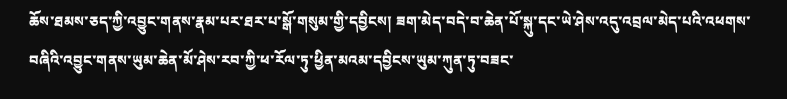ཆོས་ཐམས་ཅད་ཀྱི་འབྱུང་གནས་རྣམ་པར་ཐར་པ་སྒོ་གསུམ་གྱི་དབྱིངས། ཟག་མེད་བདེ་བ་ཆེན་པོ་སྐུ་དང་ཡེ་ཤེས་འདུ་འབྲལ་མེད་པའི་འཕགས་བཞིའི་འབྱུང་གནས་ཡུམ་ཆེན་མོ་ཤེས་རབ་ཀྱི་ཕ་རོལ་ཏུ་ཕྱིན་མའམ་དབྱིངས་ཡུམ་ཀུན་ཏུ་བཟང་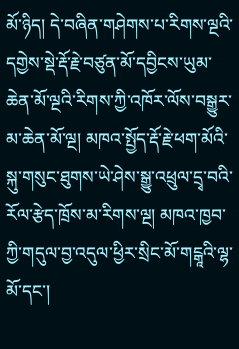མོ་ཉིད། དེ་བཞིན་གཤེགས་པ་རིགས་ལྔའི་དགྱེས་སྡེ་རྡོ་རྗེ་བཙུན་མོ་དབྱིངས་ཡུམ་ཆེན་མོ་ལྔའི་རིགས་ཀྱི་འཁོར་ལོས་བསྒྱུར་མ་ཆེན་མོ་ལྔ། མཁའ་སྤྱོད་རྡོ་རྗེ་ཕག་མོའི་སྐུ་གསུང་ཐུགས་ཡེ་ཤེས་སྒྱུ་འཕྲུལ་དྲྭ་བའི་རོལ་རྩེད་ཁྲོས་མ་རིགས་ལྔ། མཁའ་ཁྱབ་ཀྱི་གདུལ་བྱ་འདུལ་ཕྱིར་སྲིང་མོ་གངྒཱའི་ལྷ་མོ་དང་།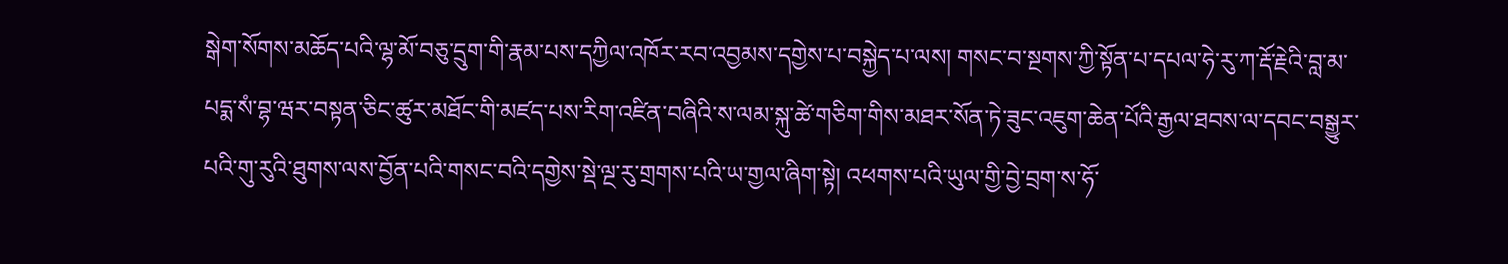སྒེག་སོགས་མཆོད་པའི་ལྷ་མོ་བཅུ་དྲུག་གི་རྣམ་པས་དཀྱིལ་འཁོར་རབ་འབྱམས་དགྱེས་པ་བསྐྱེད་པ་ལས། གསང་བ་སྔགས་ཀྱི་སྟོན་པ་དཔལ་ཧེ་རུ་ཀ་རྡོ་རྗེའི་བླ་མ་པདྨ་སཾ་བྷ་ཝར་བསྟན་ཅིང་ཚུར་མཐོང་གི་མཛད་པས་རིག་འཛིན་བཞིའི་ས་ལམ་སྐུ་ཚེ་གཅིག་གིས་མཐར་སོན་ཏེ་ཟུང་འཇུག་ཆེན་པོའི་རྒྱལ་ཐབས་ལ་དབང་བསྒྱུར་པའི་གུ་རུའི་ཐུགས་ལས་བྱོན་པའི་གསང་བའི་དགྱེས་སྡེ་ལྔ་རུ་གྲགས་པའི་ཡ་གྱལ་ཞིག་སྟེ། འཕགས་པའི་ཡུལ་གྱི་བྱེ་བྲག་ས་ཧོ་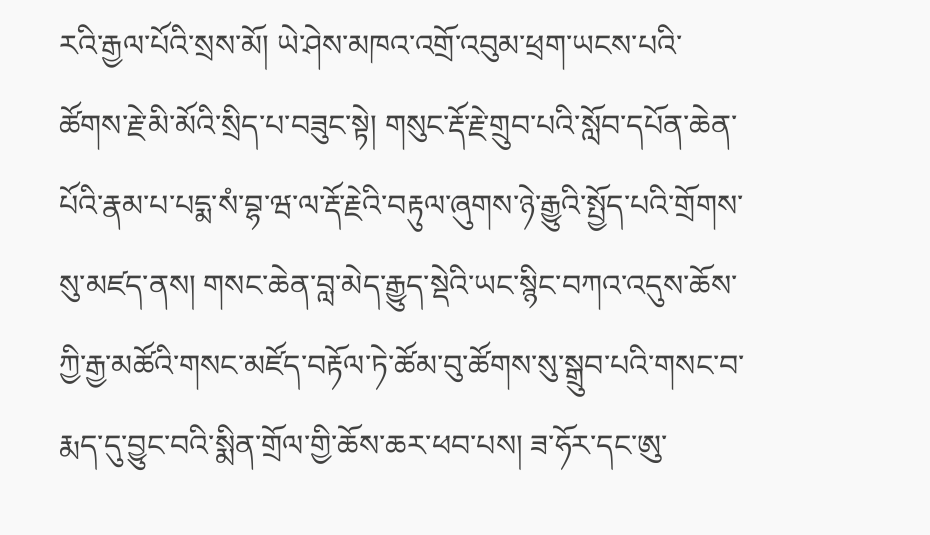རའི་རྒྱལ་པོའི་སྲས་མོ། ཡེ་ཤེས་མཁའ་འགྲོ་འབུམ་ཕྲག་ཡངས་པའི་ཚོགས་རྗེ་མི་མོའི་སྲིད་པ་བཟུང་སྟེ། གསུང་རྡོ་རྗེ་གྲུབ་པའི་སློབ་དཔོན་ཆེན་པོའི་རྣམ་པ་པདྨ་སཾ་བྷ་ཝ་ལ་རྡོ་རྗེའི་བརྟུལ་ཞུགས་ཉེ་རྒྱུའི་སྤྱོད་པའི་གྲོགས་སུ་མཛད་ནས། གསང་ཆེན་བླ་མེད་རྒྱུད་སྡེའི་ཡང་སྙིང་བཀའ་འདུས་ཆོས་ཀྱི་རྒྱ་མཚོའི་གསང་མཛོད་བརྟོལ་ཏེ་ཚོམ་བུ་ཚོགས་སུ་སྒྲུབ་པའི་གསང་བ་རྨད་དུ་བྱུང་བའི་སྨིན་གྲོལ་གྱི་ཆོས་ཆར་ཕབ་པས། ཟ་ཧོར་དང་ཨུ་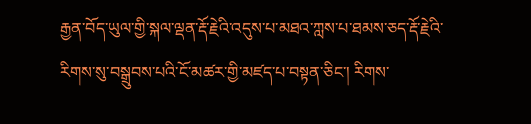རྒྱན་བོད་ཡུལ་གྱི་སྐལ་ལྡན་རྡོ་རྗེའི་འདུས་པ་མཐའ་ཀླས་པ་ཐམས་ཅད་རྡོ་རྗེའི་རིགས་སུ་བསྒྲུབས་པའི་ངོ་མཚར་གྱི་མཛད་པ་བསྟན་ཅིང་། རིགས་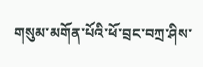གསུམ་མགོན་པོའི་ཕོ་བྲང་བཀྲ་ཤིས་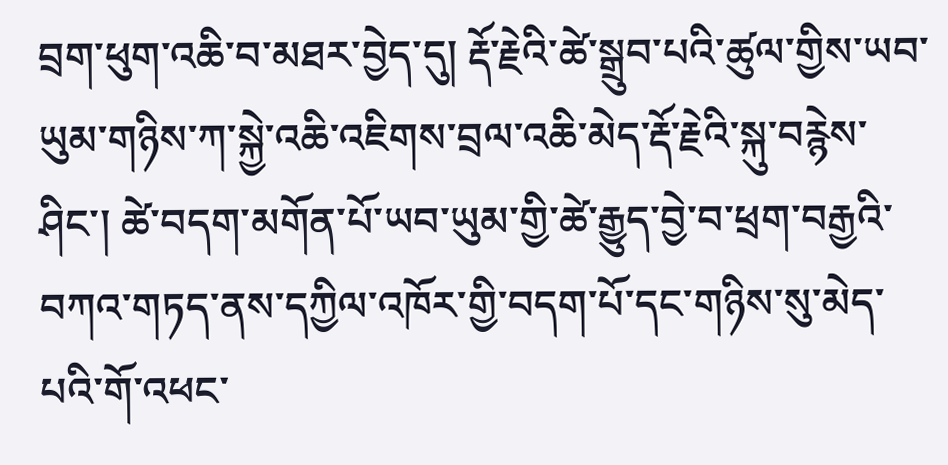བྲག་ཕུག་འཆི་བ་མཐར་བྱེད་དུ། རྡོ་རྗེའི་ཚེ་སྒྲུབ་པའི་ཚུལ་གྱིས་ཡབ་ཡུམ་གཉིས་ཀ་སྐྱེ་འཆི་འཇིགས་བྲལ་འཆི་མེད་རྡོ་རྗེའི་སྐུ་བརྙེས་ཤིང་། ཚེ་བདག་མགོན་པོ་ཡབ་ཡུམ་གྱི་ཚེ་རྒྱུད་བྱེ་བ་ཕྲག་བརྒྱའི་བཀའ་གཏད་ནས་དཀྱིལ་འཁོར་གྱི་བདག་པོ་དང་གཉིས་སུ་མེད་པའི་གོ་འཕང་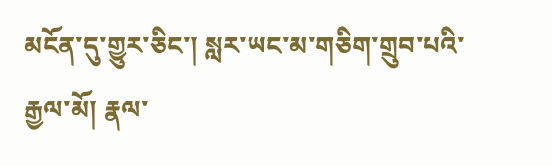མངོན་དུ་གྱུར་ཅིང་། སླར་ཡང་མ་གཅིག་གྲུབ་པའི་རྒྱལ་མོ། རྣལ་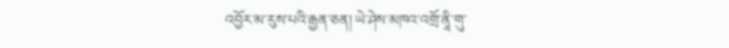འབྱོར་མ་རུས་པའི་རྒྱན་ཅན། ཡེ་ཤེས་མཁའ་འགྲོ་ནཱི་གུ་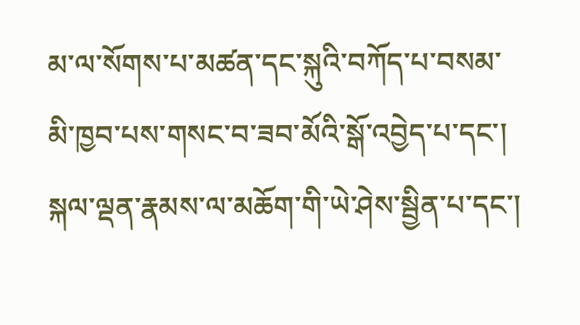མ་ལ་སོགས་པ་མཚན་དང་སྐུའི་བཀོད་པ་བསམ་མི་ཁྱབ་པས་གསང་བ་ཟབ་མོའི་སྒོ་འབྱེད་པ་དང་། སྐལ་ལྡན་རྣམས་ལ་མཆོག་གི་ཡེ་ཤེས་སྦྱིན་པ་དང་།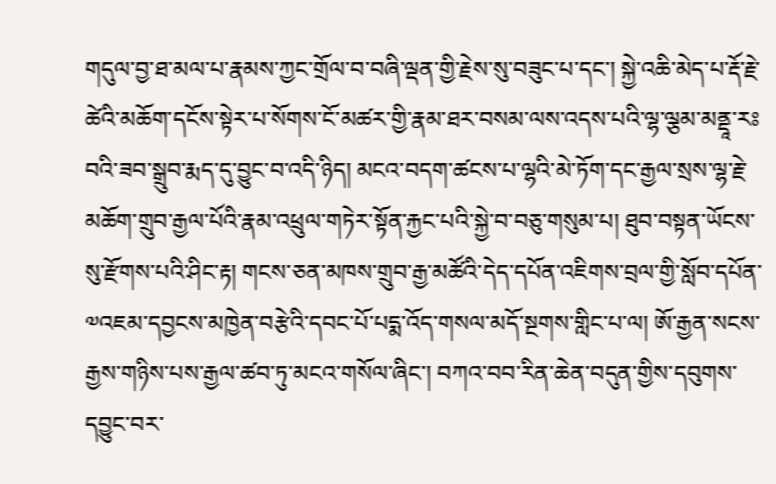གདུལ་བྱ་ཐ་མལ་པ་རྣམས་ཀྱང་གྲོལ་བ་བཞི་ལྡན་གྱི་རྗེས་སུ་བཟུང་པ་དང་། སྐྱེ་འཆི་མེད་པ་རྡོ་རྗེ་ཚེའི་མཆོག་དངོས་སྟེར་པ་སོགས་ངོ་མཚར་གྱི་རྣམ་ཐར་བསམ་ལས་འདས་པའི་ལྷ་ལྕམ་མནྡཱ་རཿབའི་ཟབ་སྒྲུབ་རྨད་དུ་བྱུང་བ་འདི་ཉིད། མངའ་བདག་ཚངས་པ་ལྷའི་མེ་ཏོག་དང་རྒྱལ་སྲས་ལྷ་རྗེ་མཆོག་གྲུབ་རྒྱལ་པོའི་རྣམ་འཕྲུལ་གཏེར་སྟོན་རྐྱང་པའི་སྐྱེ་བ་བཅུ་གསུམ་པ། ཐུབ་བསྟན་ཡོངས་སུ་རྫོགས་པའི་ཤིང་རྟ། གངས་ཅན་མཁས་གྲུབ་རྒྱ་མཚོའི་དེད་དཔོན་འཇིགས་བྲལ་གྱི་སློབ་དཔོན་༧འཇམ་དབྱངས་མཁྱེན་བརྩེའི་དབང་པོ་པདྨ་འོད་གསལ་མདོ་སྔགས་གླིང་པ་ལ། ཨོ་རྒྱན་སངས་རྒྱས་གཉིས་པས་རྒྱལ་ཚབ་ཏུ་མངའ་གསོལ་ཞིང་། བཀའ་བབ་རིན་ཆེན་བདུན་གྱིས་དབུགས་དབྱུང་བར་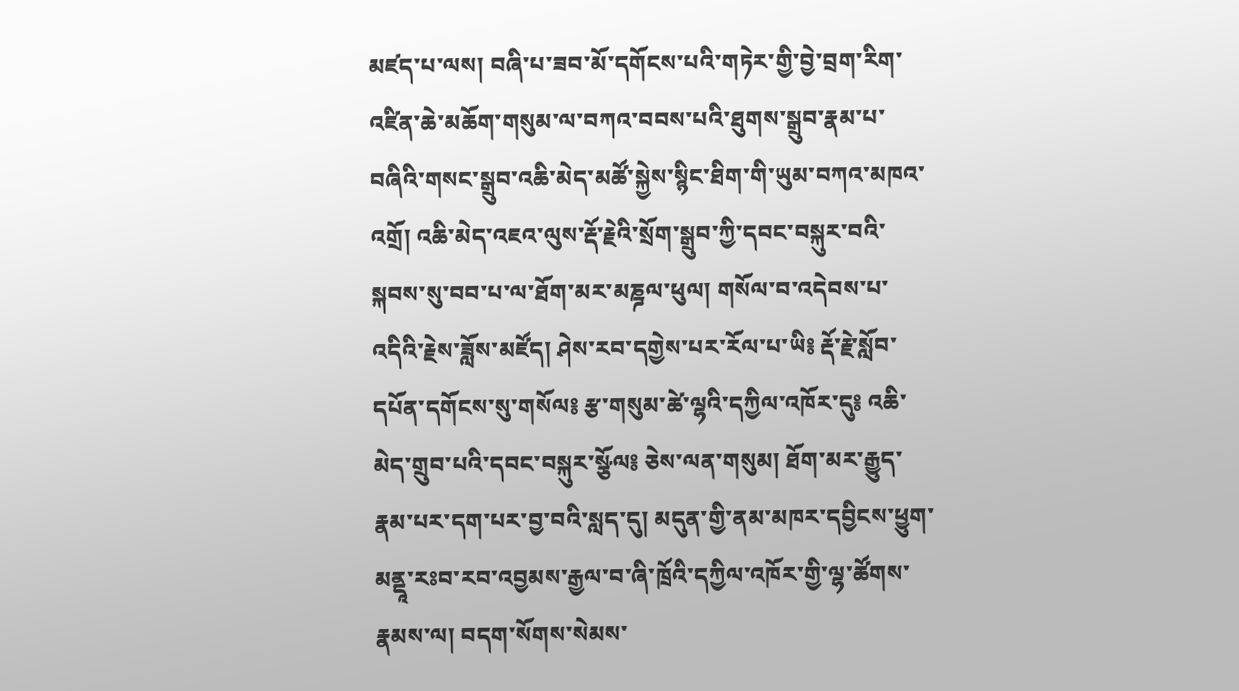མཛད་པ་ལས། བཞི་པ་ཟབ་མོ་དགོངས་པའི་གཏེར་གྱི་བྱེ་བྲག་རིག་འཛིན་ཆེ་མཆོག་གསུམ་ལ་བཀའ་བབས་པའི་ཐུགས་སྒྲུབ་རྣམ་པ་བཞིའི་གསང་སྒྲུབ་འཆི་མེད་མཚོ་སྐྱེས་སྙིང་ཐིག་གི་ཡུམ་བཀའ་མཁའ་འགྲོ། འཆི་མེད་འཇའ་ལུས་རྡོ་རྗེའི་སྲོག་སྒྲུབ་ཀྱི་དབང་བསྐུར་བའི་སྐབས་སུ་བབ་པ་ལ་ཐོག་མར་མཎྜལ་ཕུལ། གསོལ་བ་འདེབས་པ་འདིའི་རྗེས་ཟློས་མཛོད། ཤེས་རབ་དགྱེས་པར་རོལ་པ་ཡི༔ རྡོ་རྗེ་སློབ་དཔོན་དགོངས་སུ་གསོལ༔ རྩ་གསུམ་ཚེ་ལྷའི་དཀྱིལ་འཁོར་དུ༔ འཆི་མེད་གྲུབ་པའི་དབང་བསྐུར་སྩོལ༔ ཅེས་ལན་གསུམ། ཐོག་མར་རྒྱུད་རྣམ་པར་དག་པར་བྱ་བའི་སླད་དུ། མདུན་གྱི་ནམ་མཁར་དབྱིངས་ཕྱུག་མནྡཱ་རཿབ་རབ་འབྱམས་རྒྱལ་བ་ཞི་ཁྲོའི་དཀྱིལ་འཁོར་གྱི་ལྷ་ཚོགས་རྣམས་ལ། བདག་སོགས་སེམས་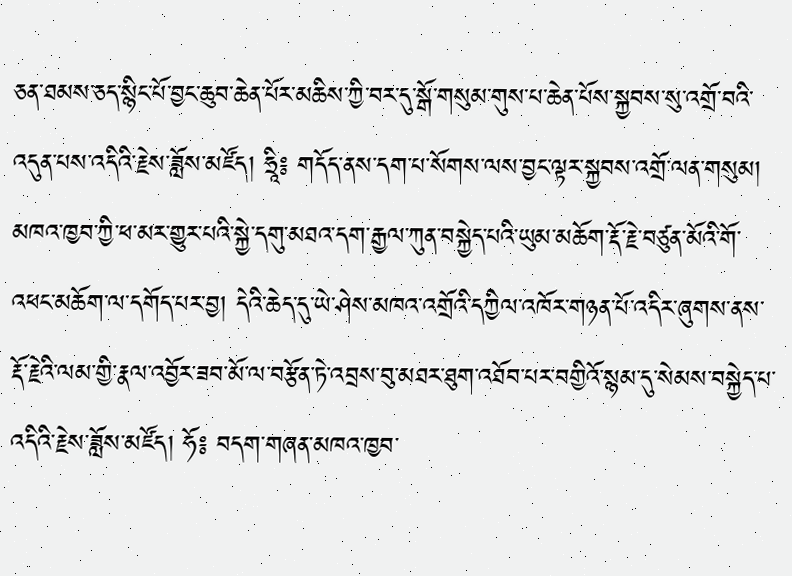ཅན་ཐམས་ཅད་སྙིང་པོ་བྱང་ཆུབ་ཆེན་པོར་མཆིས་ཀྱི་བར་དུ་སྒོ་གསུམ་གུས་པ་ཆེན་པོས་སྐྱབས་སུ་འགྲོ་བའི་འདུན་པས་འདིའི་རྗེས་ཟློས་མཛོད། ཧྲཱི༔ གདོད་ནས་དག་པ་སོགས་ལས་བྱང་ལྟར་སྐྱབས་འགྲོ་ལན་གསུམ། མཁའ་ཁྱབ་ཀྱི་ཕ་མར་གྱུར་པའི་སྐྱེ་དགུ་མཐའ་དག་རྒྱལ་ཀུན་བསྐྱེད་པའི་ཡུམ་མཆོག་རྡོ་རྗེ་བཙུན་མོའི་གོ་འཕང་མཆོག་ལ་དགོད་པར་བྱ། དེའི་ཆེད་དུ་ཡེ་ཤེས་མཁའ་འགྲོའི་དཀྱིལ་འཁོར་གཉན་པོ་འདིར་ཞུགས་ནས་རྡོ་རྗེའི་ལམ་གྱི་རྣལ་འབྱོར་ཟབ་མོ་ལ་བརྩོན་ཏེ་འབྲས་བུ་མཐར་ཐུག་འཐོབ་པར་བགྱིའོ་སྙམ་དུ་སེམས་བསྐྱེད་པ་འདིའི་རྗེས་ཟློས་མཛོད། ཧོ༔ བདག་གཞན་མཁའ་ཁྱབ་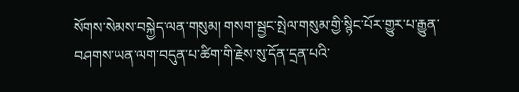སོགས་སེམས་བསྐྱེད་ལན་གསུམ། གསག་སྦྱང་སྤེལ་གསུམ་གྱི་སྙིང་པོར་གྱུར་པ་རྒྱུན་བཤགས་ཡན་ལག་བདུན་པ་ཚིག་གི་རྗེས་སུ་དོན་དྲན་པའི་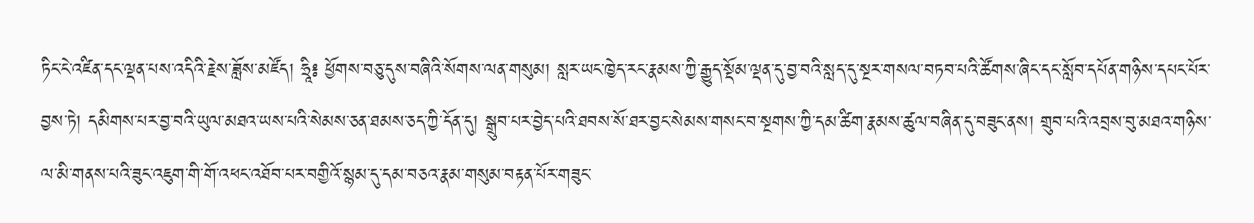ཏིང་ངེ་འཛིན་དང་ལྡན་པས་འདིའི་རྗེས་ཟློས་མཛོད། ཧྲཱི༔ ཕྱོགས་བཅུ་དུས་བཞིའི་སོགས་ལན་གསུམ། སླར་ཡང་ཁྱེད་རང་རྣམས་ཀྱི་རྒྱུད་སྡོམ་ལྡན་དུ་བྱ་བའི་སླད་དུ་སྔར་གསལ་བཏབ་པའི་ཚོགས་ཞིང་དང་སློབ་དཔོན་གཉིས་དཔང་པོར་བྱས་ཏེ། དམིགས་པར་བྱ་བའི་ཡུལ་མཐའ་ཡས་པའི་སེམས་ཅན་ཐམས་ཅད་ཀྱི་དོན་དུ། སྒྲུབ་པར་བྱེད་པའི་ཐབས་སོ་ཐར་བྱང་སེམས་གསང་བ་སྔགས་ཀྱི་དམ་ཚིག་རྣམས་ཚུལ་བཞིན་དུ་བཟུང་ནས། གྲུབ་པའི་འབྲས་བུ་མཐའ་གཉིས་ལ་མི་གནས་པའི་ཟུང་འཇུག་གི་གོ་འཕང་འཐོབ་པར་བགྱིའོ་སྙམ་དུ་དམ་བཅའ་རྣམ་གསུམ་བརྟན་པོར་གཟུང་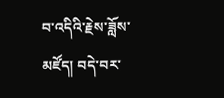བ་འདིའི་རྗེས་ཟློས་མཛོད། བདེ་བར་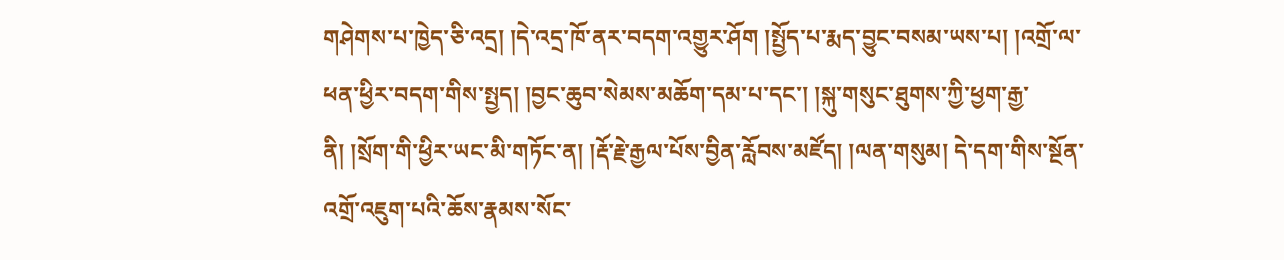གཤེགས་པ་ཁྱེད་ཅི་འདྲ། །དེ་འདྲ་ཁོ་ནར་བདག་འགྱུར་ཤོག །སྤྱོད་པ་རྨད་བྱུང་བསམ་ཡས་པ། །འགྲོ་ལ་ཕན་ཕྱིར་བདག་གིས་སྤྱད། །བྱང་ཆུབ་སེམས་མཆོག་དམ་པ་དང་། །སྐུ་གསུང་ཐུགས་ཀྱི་ཕྱག་རྒྱ་ནི། །སྲོག་གི་ཕྱིར་ཡང་མི་གཏོང་ན། །རྡོ་རྗེ་རྒྱལ་པོས་བྱིན་རློབས་མཛོད། །ལན་གསུམ། དེ་དག་གིས་སྔོན་འགྲོ་འཇུག་པའི་ཆོས་རྣམས་སོང་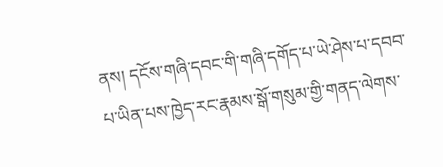ནས། དངོས་གཞི་དབང་གི་གཞི་དགོད་པ་ཡེ་ཤེས་པ་དབབ་པ་ཡིན་པས་ཁྱེད་རང་རྣམས་སྒོ་གསུམ་གྱི་གནད་ལེགས་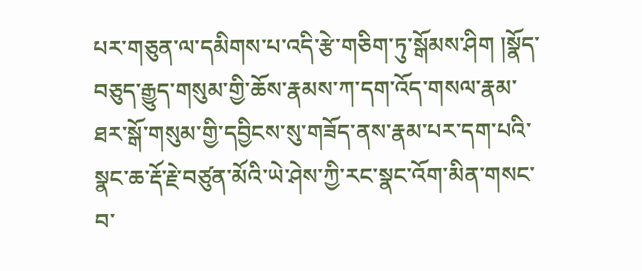པར་གཅུན་ལ་དམིགས་པ་འདི་རྩེ་གཅིག་ཏུ་སྒོམས་ཤིག །སྣོད་བཅུད་རྒྱུད་གསུམ་གྱི་ཆོས་རྣམས་ཀ་དག་འོད་གསལ་རྣམ་ཐར་སྒོ་གསུམ་གྱི་དབྱིངས་སུ་གཟོད་ནས་རྣམ་པར་དག་པའི་སྣང་ཆ་རྡོ་རྗེ་བཙུན་མོའི་ཡེ་ཤེས་ཀྱི་རང་སྣང་འོག་མིན་གསང་བ་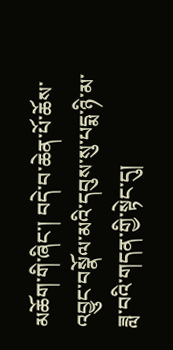མཆོག་གི་ཞིང་། བདེ་བ་ཆེན་པོ་ཆོས་འབྱུང་བསྣོལ་མའི་དབུས་སུ་པདྨ་ཉི་མ་ཟླ་བའི་གདན་གྱི་སྟེང་དུ།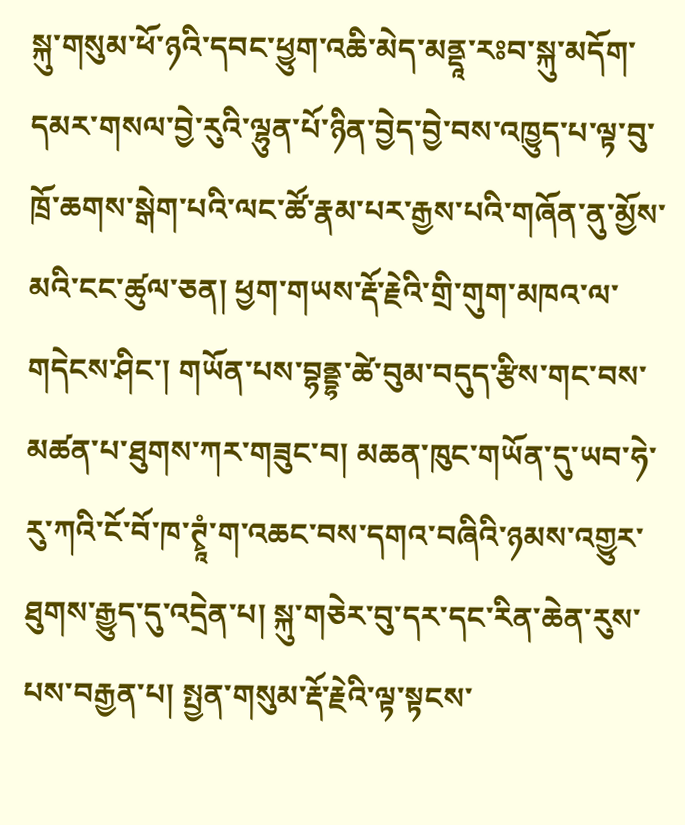སྐུ་གསུམ་ཕོ་ཉའི་དབང་ཕྱུག་འཆི་མེད་མནྡཱ་རཿབ་སྐུ་མདོག་དམར་གསལ་བྱེ་རུའི་ལྷུན་པོ་ཉིན་བྱེད་བྱེ་བས་འཁྱུད་པ་ལྟ་བུ་ཁྲོ་ཆགས་སྒེག་པའི་ལང་ཚོ་རྣམ་པར་རྒྱས་པའི་གཞོན་ནུ་མྱོས་མའི་ངང་ཚུལ་ཅན། ཕྱག་གཡས་རྡོ་རྗེའི་གྲི་གུག་མཁའ་ལ་གདེངས་ཤིང་། གཡོན་པས་བྷནྡྷ་ཚེ་བུམ་བདུད་རྩིས་གང་བས་མཚན་པ་ཐུགས་ཀར་གཟུང་བ། མཆན་ཁུང་གཡོན་དུ་ཡབ་ཧེ་རུ་ཀའི་ངོ་བོ་ཁ་ཊྭཱཾ་ག་འཆང་བས་དགའ་བཞིའི་ཉམས་འགྱུར་ཐུགས་རྒྱུད་དུ་འདྲེན་པ། སྐུ་གཅེར་བུ་དར་དང་རིན་ཆེན་རུས་པས་བརྒྱན་པ། སྤྱན་གསུམ་རྡོ་རྗེའི་ལྟ་སྟངས་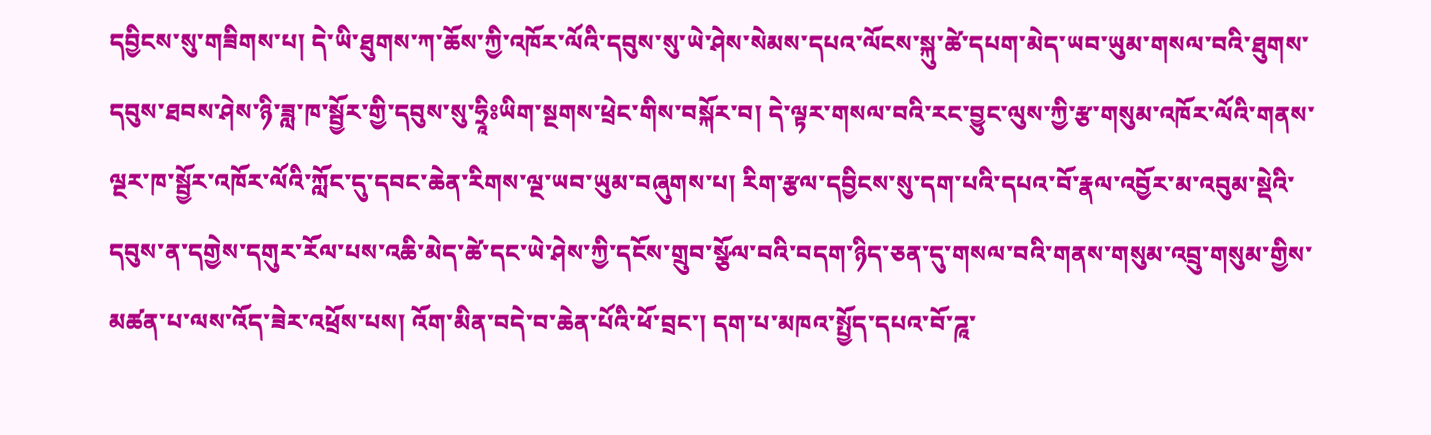དབྱིངས་སུ་གཟིགས་པ། དེ་ཡི་ཐུགས་ཀ་ཆོས་ཀྱི་འཁོར་ལོའི་དབུས་སུ་ཡེ་ཤེས་སེམས་དཔའ་ལོངས་སྐུ་ཚེ་དཔག་མེད་ཡབ་ཡུམ་གསལ་བའི་ཐུགས་དབུས་ཐབས་ཤེས་ཉི་ཟླ་ཁ་སྦྱོར་གྱི་དབུས་སུ་ཧྲཱིཿཡིག་སྔགས་ཕྲེང་གིས་བསྐོར་བ། དེ་ལྟར་གསལ་བའི་རང་བྱུང་ལུས་ཀྱི་རྩ་གསུམ་འཁོར་ལོའི་གནས་ལྔར་ཁ་སྦྱོར་འཁོར་ལོའི་ཀློང་དུ་དབང་ཆེན་རིགས་ལྔ་ཡབ་ཡུམ་བཞུགས་པ། རིག་རྩལ་དབྱིངས་སུ་དག་པའི་དཔའ་བོ་རྣལ་འབྱོར་མ་འབུམ་སྡེའི་དབུས་ན་དགྱེས་དགུར་རོལ་པས་འཆི་མེད་ཚེ་དང་ཡེ་ཤེས་ཀྱི་དངོས་གྲུབ་སྩོལ་བའི་བདག་ཉིད་ཅན་དུ་གསལ་བའི་གནས་གསུམ་འབྲུ་གསུམ་གྱིས་མཚན་པ་ལས་འོད་ཟེར་འཕྲོས་པས། འོག་མིན་བདེ་བ་ཆེན་པོའི་ཕོ་བྲང་། དག་པ་མཁའ་སྤྱོད་དཔའ་བོ་ཌཱ་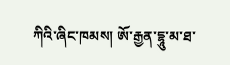ཀིའི་ཞིང་ཁམས། ཨོ་རྒྱན་དྷཱུ་མ་ཐ་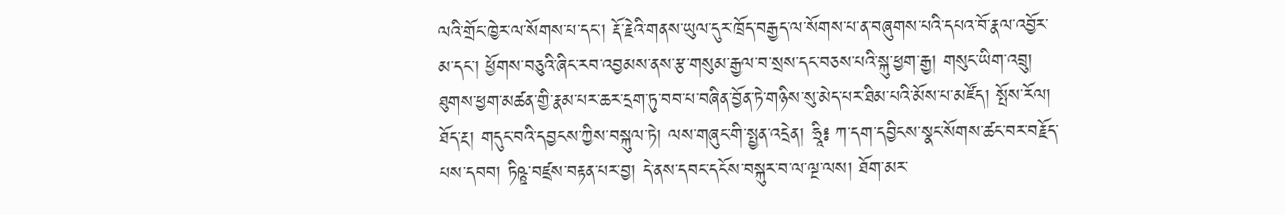ལའི་གྲོང་ཁྱེར་ལ་སོགས་པ་དང་། རྡོ་རྗེའི་གནས་ཡུལ་དུར་ཁྲོད་བརྒྱད་ལ་སོགས་པ་ན་བཞུགས་པའི་དཔའ་བོ་རྣལ་འབྱོར་མ་དང་། ཕྱོགས་བཅུའི་ཞིང་རབ་འབྱམས་ནས་རྩ་གསུམ་རྒྱལ་བ་སྲས་དང་བཅས་པའི་སྐུ་ཕྱག་རྒྱ། གསུང་ཡིག་འབྲུ། ཐུགས་ཕྱག་མཚན་གྱི་རྣམ་པར་ཆར་དྲག་ཏུ་བབ་པ་བཞིན་བྱོན་ཏེ་གཉིས་སུ་མེད་པར་ཐིམ་པའི་མོས་པ་མཛོད། སྤོས་རོལ། ཐོད་རྔ། གདུང་བའི་དབྱངས་ཀྱིས་བསྐུལ་ཏེ། ལས་གཞུང་གི་སྤྱན་འདྲེན། ཧྲཱི༔ ཀ་དག་དབྱིངས་སྣང་སོགས་ཚང་བར་བརྗོད་པས་དབབ། ཏིཥྛ་བཛྲས་བརྟན་པར་བྱ། དེ་ནས་དབང་དངོས་བསྐུར་བ་ལ་ལྔ་ལས། ཐོག་མར་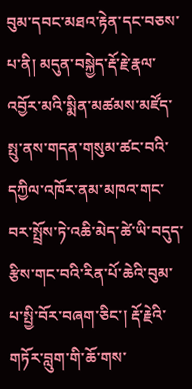བུམ་དབང་མཐའ་རྟེན་དང་བཅས་པ་ནི། མདུན་བསྐྱེད་རྡོ་རྗེ་རྣལ་འབྱོར་མའི་སྨིན་མཚམས་མཛོད་སྤུ་ནས་གདན་གསུམ་ཚང་བའི་དཀྱིལ་འཁོར་ནམ་མཁའ་གང་བར་སྤྲོས་ཏེ་འཆི་མེད་ཚེ་ཡི་བདུད་རྩིས་གང་བའི་རིན་པོ་ཆེའི་བུམ་པ་སྤྱི་བོར་བཞག་ཅིང་། རྡོ་རྗེའི་གཏོར་བླུག་གི་ཆོ་གས་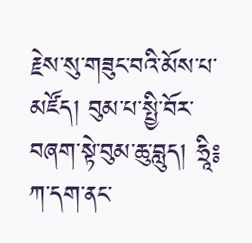རྗེས་སུ་གཟུང་བའི་མོས་པ་མཛོད། བུམ་པ་སྤྱི་བོར་བཞག་སྟེ་བུམ་ཆུ་བླུད། ཧྲཱི༔ ཀ་དག་ནང་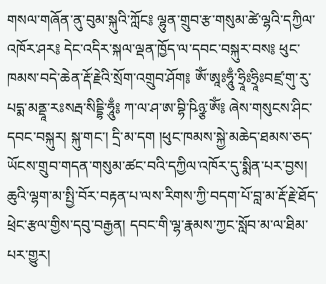གསལ་གཞོན་ནུ་བུམ་སྐུའི་ཀློང༔ ལྷུན་གྲུབ་རྩ་གསུམ་ཚེ་ལྷའི་དཀྱིལ་འཁོར་ཤར༔ དེང་འདིར་སྐལ་ལྡན་ཁྱོད་ལ་དབང་བསྐུར་བས༔ ཕུང་ཁམས་བདེ་ཆེན་རྡོ་རྗེའི་སྲོག་འགྲུབ་ཤོག༔ ཨོཾ་ཨཱཿཧཱུྃ་ཧྲཱིཿཧྲཱིཿབཛྲ་གུ་རུ་པདྨ་མནྡཱ་རཿསརྦ་སིདྡྷི་ཧཱུྃ༔ ཀ་ལ་ཤ་ཨ་བྷི་ཥིཉྩ་ཨོཾ༔ ཞེས་གསུངས་ཤིང་དབང་བསྐུར། སྐུ་གང་། དྲི་མ་དག །ཕུང་ཁམས་སྐྱེ་མཆེད་ཐམས་ཅད་ཡོངས་གྲུབ་གདན་གསུམ་ཚང་བའི་དཀྱིལ་འཁོར་དུ་སྨིན་པར་བྱས། ཆུའི་ལྷག་མ་སྤྱི་བོར་བརྟན་པ་ལས་རིགས་ཀྱི་བདག་པོ་བླ་མ་རྡོ་རྗེ་ཐོད་ཕྲེང་རྩལ་གྱིས་དབུ་བརྒྱན། དབང་གི་ལྷ་རྣམས་ཀྱང་སློབ་མ་ལ་ཐིམ་པར་གྱུར།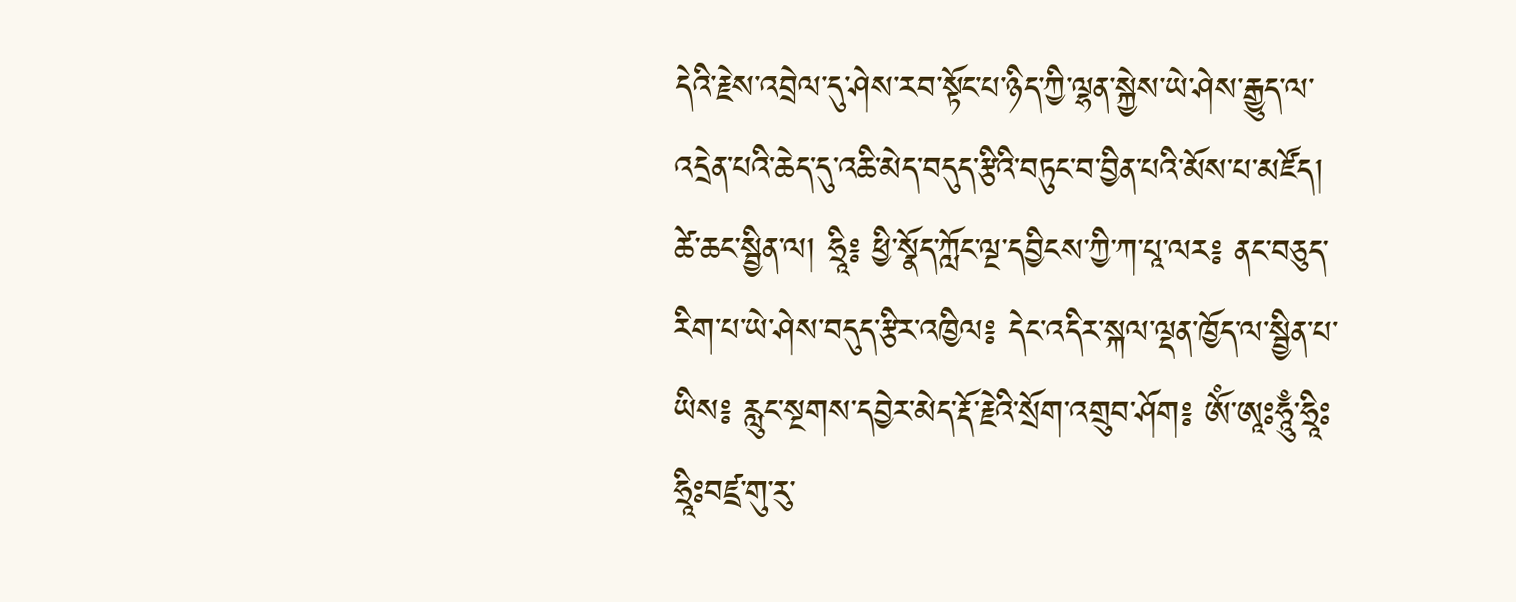དེའི་རྗེས་འབྲེལ་དུ་ཤེས་རབ་སྟོང་པ་ཉིད་ཀྱི་ལྷན་སྐྱེས་ཡེ་ཤེས་རྒྱུད་ལ་འདྲེན་པའི་ཆེད་དུ་འཆི་མེད་བདུད་རྩིའི་བཏུང་བ་བྱིན་པའི་མོས་པ་མཛོད། ཚེ་ཆང་སྦྱིན་ལ། ཧྲཱི༔ ཕྱི་སྣོད་ཀློང་ལྔ་དབྱིངས་ཀྱི་ཀ་པཱ་ལར༔ ནང་བཅུད་རིག་པ་ཡེ་ཤེས་བདུད་རྩིར་འཁྱིལ༔ དེང་འདིར་སྐལ་ལྡན་ཁྱོད་ལ་སྦྱིན་པ་ཡིས༔ རླུང་སྔགས་དབྱེར་མེད་རྡོ་རྗེའི་སྲོག་འགྲུབ་ཤོག༔ ཨོཾ་ཨཱཿཧཱུྃ་ཧྲཱིཿཧྲཱིཿབཛྲ་གུ་རུ་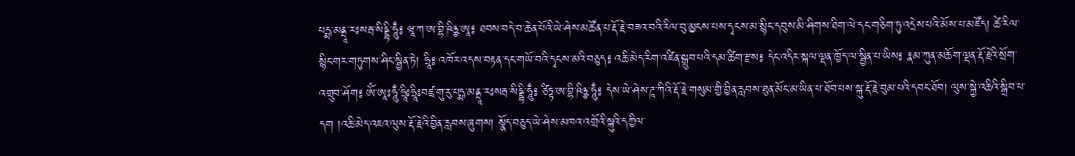པདྨ་མནྡཱ་རཿསརྦ་སིདྡྷི་ཧཱུྃ༔ ཝཱ་ཀ་ཨ་བྷི་ཥིཉྩ་ཨཱ༔ ཐབས་བདེ་བ་ཆེན་པོའི་ཡེ་ཤེས་མཚོན་པ་རྡོ་རྗེ་བཟའ་བའི་རིལ་བུ་མྱངས་པས་དྭངས་མ་སྙིང་དབུས་མི་ཤིགས་ཐིག་ལེ་དང་གཅིག་ཏུ་འདྲེས་པའི་མོས་པ་མཛོད། ཚེ་རིལ་སྙིང་གར་གཏུགས་ཤིང་སྦྱིན་ཏེ། ཧྲཱི༔ འཁོར་འདས་བརྟན་དང་གཡོ་བའི་དྭངས་མའི་བཅུད༔ འཆི་མེད་རིག་འཛིན་སྒྲུབ་པའི་དམ་ཚིག་རྫས༔ དེང་འདིར་སྐལ་ལྡན་ཁྱོད་ལ་སྦྱིན་པ་ཡིས༔ རྣམ་ཀུན་མཆོག་ལྡན་རྡོ་རྗེའི་སྲོག་འགྲུབ་ཤོག༔ ཨོཾ་ཨཱཿཧཱུྃ་ཧྲཱིཿཧྲཱིཿབཛྲ་གུ་རུ་པདྨ་མནྡཱ་རཿསརྦ་སིདྡྷི་ཧཱུྃ༔ ཙིཏྟ་ཨ་བྷི་ཥིཉྩ་ཧཱུྃ༔ དེས་ཡེ་ཤེས་ཌཱ་ཀིའི་རྡོ་རྗེ་གསུམ་གྱི་བྱིན་རླབས་ཐུན་མོང་མ་ཡིན་པ་ཐོབ་པས་སྐུ་རྡོ་རྗེ་བུམ་པའི་དབང་ཐོབ། ལུས་སྐྱེ་འཆིའི་སྒྲིབ་པ་དག །འཆི་མེད་འཇའ་ལུས་རྡོ་རྗེའི་བྱིན་རླབས་ཞུགས། སྣོད་བཅུད་ཡེ་ཤེས་མཁའ་འགྲོའི་སྐུའི་དཀྱིལ་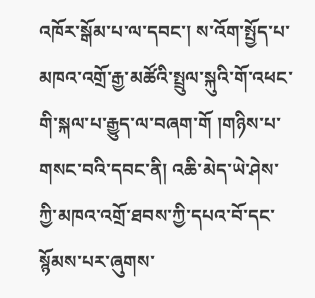འཁོར་སྒོམ་པ་ལ་དབང་། ས་འོག་སྤྱོད་པ་མཁའ་འགྲོ་རྒྱ་མཚོའི་སྤྲུལ་སྐུའི་གོ་འཕང་གི་སྐལ་པ་རྒྱུད་ལ་བཞག་གོ །གཉིས་པ་གསང་བའི་དབང་ནི། འཆི་མེད་ཡེ་ཤེས་ཀྱི་མཁའ་འགྲོ་ཐབས་ཀྱི་དཔའ་བོ་དང་སྙོམས་པར་ཞུགས་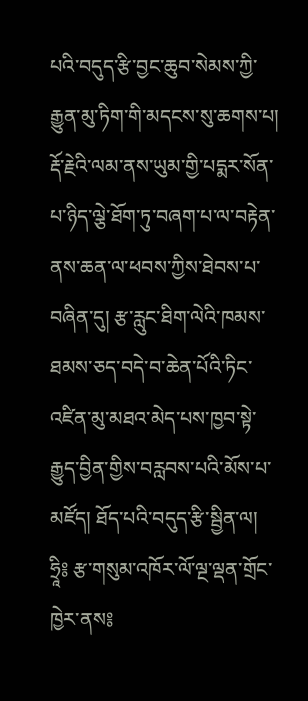པའི་བདུད་རྩི་བྱང་ཆུབ་སེམས་ཀྱི་རྒྱུན་མུ་ཏིག་གི་མདངས་སུ་ཆགས་པ། རྡོ་རྗེའི་ལམ་ནས་ཡུམ་གྱི་པདྨར་སོན་པ་ཉིད་ལྕེ་ཐོག་ཏུ་བཞག་པ་ལ་བརྟེན་ནས་ཆན་ལ་ཕབས་ཀྱིས་ཐེབས་པ་བཞིན་དུ། རྩ་རླུང་ཐིག་ལེའི་ཁམས་ཐམས་ཅད་བདེ་བ་ཆེན་པོའི་ཏིང་འཛིན་མུ་མཐའ་མེད་པས་ཁྱབ་སྟེ་རྒྱུད་བྱིན་གྱིས་བརླབས་པའི་མོས་པ་མཛོད། ཐོད་པའི་བདུད་རྩི་སྦྱིན་ལ། ཧྲཱི༔ རྩ་གསུམ་འཁོར་ལོ་ལྔ་ལྡན་གྲོང་ཁྱེར་ནས༔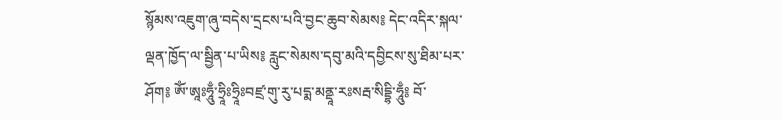སྙོམས་འཇུག་ཞུ་བདེས་དྲངས་པའི་བྱང་ཆུབ་སེམས༔ དེང་འདིར་སྐལ་ལྡན་ཁྱོད་ལ་སྦྱིན་པ་ཡིས༔ རླུང་སེམས་དབུ་མའི་དབྱིངས་སུ་ཐིམ་པར་ཤོག༔ ཨོཾ་ཨཱཿཧཱུྃ་ཧྲཱིཿཧྲཱིཿབཛྲ་གུ་རུ་པདྨ་མནྡཱ་རཿསརྦ་སིདྡྷི་ཧཱུྃ༔ བོ་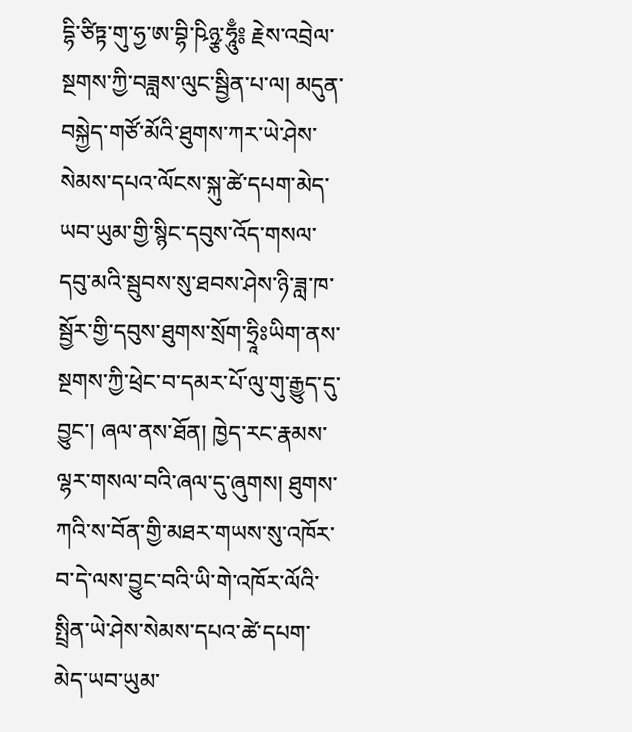དྷི་ཙིཏྟ་གུ་ཧྱ་ཨ་བྷི་ཥིཉྩ་ཧཱུྃ༔ རྗེས་འབྲེལ་སྔགས་ཀྱི་བཟླས་ལུང་སྦྱིན་པ་ལ། མདུན་བསྐྱེད་གཙོ་མོའི་ཐུགས་ཀར་ཡེ་ཤེས་སེམས་དཔའ་ལོངས་སྐུ་ཚེ་དཔག་མེད་ཡབ་ཡུམ་གྱི་སྙིང་དབུས་འོད་གསལ་དབུ་མའི་སྦུབས་སུ་ཐབས་ཤེས་ཉི་ཟླ་ཁ་སྦྱོར་གྱི་དབུས་ཐུགས་སྲོག་ཧྲཱིཿཡིག་ནས་སྔགས་ཀྱི་ཕྲེང་བ་དམར་པོ་ལུ་གུ་རྒྱུད་དུ་བྱུང་། ཞལ་ནས་ཐོན། ཁྱེད་རང་རྣམས་ལྷར་གསལ་བའི་ཞལ་དུ་ཞུགས། ཐུགས་ཀའི་ས་བོན་གྱི་མཐར་གཡས་སུ་འཁོར་བ་དེ་ལས་བྱུང་བའི་ཡི་གེ་འཁོར་ལོའི་སྤྲིན་ཡེ་ཤེས་སེམས་དཔའ་ཚེ་དཔག་མེད་ཡབ་ཡུམ་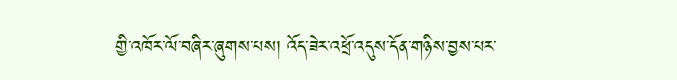གྱི་འཁོར་ལོ་བཞིར་ཞུགས་པས། འོད་ཟེར་འཕྲོ་འདུས་དོན་གཉིས་བྱས་པར་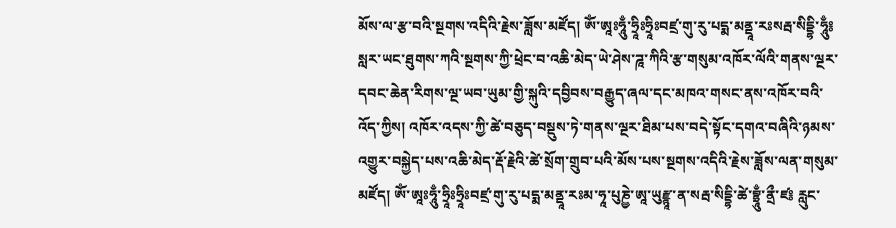མོས་ལ་རྩ་བའི་སྔགས་འདིའི་རྗེས་ཟློས་མཛོད། ཨོཾ་ཨཱཿཧཱུྃ་ཧྲཱིཿཧྲཱིཿབཛྲ་གུ་རུ་པདྨ་མནྡཱ་རཿསརྦ་སིདྡྷི་ཧཱུྃ༔ སླར་ཡང་ཐུགས་ཀའི་སྔགས་ཀྱི་ཕྲེང་བ་འཆི་མེད་ཡེ་ཤེས་ཌཱ་ཀིའི་རྩ་གསུམ་འཁོར་ལོའི་གནས་ལྔར་དབང་ཆེན་རིགས་ལྔ་ཡབ་ཡུམ་གྱི་སྐུའི་དབྱིབས་བརྒྱུད་ཞལ་དང་མཁའ་གསང་ནས་འཁོར་བའི་འོད་ཀྱིས། འཁོར་འདས་ཀྱི་ཚེ་བཅུད་བསྡུས་ཏེ་གནས་ལྔར་ཐིམ་པས་བདེ་སྟོང་དགའ་བཞིའི་ཉམས་འགྱུར་བསྐྱེད་པས་འཆི་མེད་རྡོ་རྗེའི་ཚེ་སྲོག་གྲུབ་པའི་མོས་པས་སྔགས་འདིའི་རྗེས་ཟློས་ལན་གསུམ་མཛོད། ཨོཾ་ཨཱཿཧཱུྃ་ཧྲཱིཿཧྲཱིཿབཛྲ་གུ་རུ་པདྨ་མནྡཱ་རཿམ་ཧཱ་པུཎྱེ་ཨཱ་ཡུརྫྙཱ་ན་སརྦ་སིདྡྷི་ཚེ་བྷྲཱུྃ་ནྲྀ་ཛ༔ རླུང་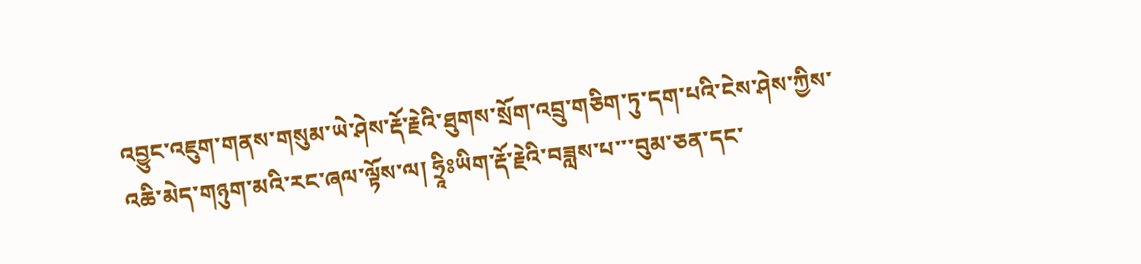འབྱུང་འཇུག་གནས་གསུམ་ཡེ་ཤེས་རྡོ་རྗེའི་ཐུགས་སྲོག་འབྲུ་གཅིག་ཏུ་དག་པའི་ངེས་ཤེས་ཀྱིས་འཆི་མེད་གཉུག་མའི་རང་ཞལ་ལྟོས་ལ། ཧྲཱིཿཡིག་རྡོ་རྗེའི་བཟླས་པ་་་བུམ་ཅན་དང་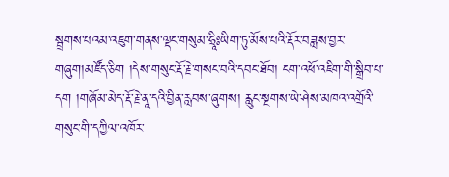སྦྲགས་པའམ་འཇུག་གནས་ལྡང་གསུམ་ཧྲཱིཿཡིག་ཏུ་མོས་པའི་རྡོར་བཟླས་བྱར་གཞུག།མཛོད་ཅིག །དེས་གསུང་རྡོ་རྗེ་གསང་བའི་དབང་ཐོབ། ངག་འཕོ་འཇིག་གི་སྒྲིབ་པ་དག །གཞོམ་མེད་རྡོ་རྗེ་ནཱ་དའི་བྱིན་རླབས་ཞུགས། རླུང་སྔགས་ཡེ་ཤེས་མཁའ་འགྲོའི་གསུང་གི་དཀྱིལ་འཁོར་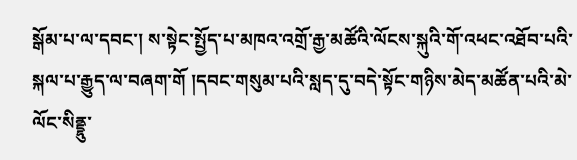སྒོམ་པ་ལ་དབང་། ས་སྟེང་སྤྱོད་པ་མཁའ་འགྲོ་རྒྱ་མཚོའི་ལོངས་སྐུའི་གོ་འཕང་འཐོབ་པའི་སྐལ་པ་རྒྱུད་ལ་བཞག་གོ །དབང་གསུམ་པའི་སླད་དུ་བདེ་སྟོང་གཉིས་མེད་མཚོན་པའི་མེ་ལོང་སིནྡྷུ་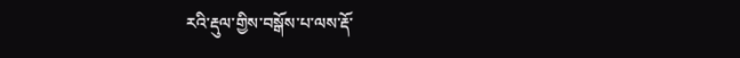རའི་རྡུལ་གྱིས་བསྒོས་པ་ལས་རྡོ་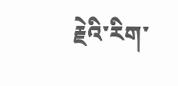རྗེའི་རིག་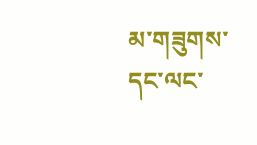མ་གཟུགས་དང་ལང་